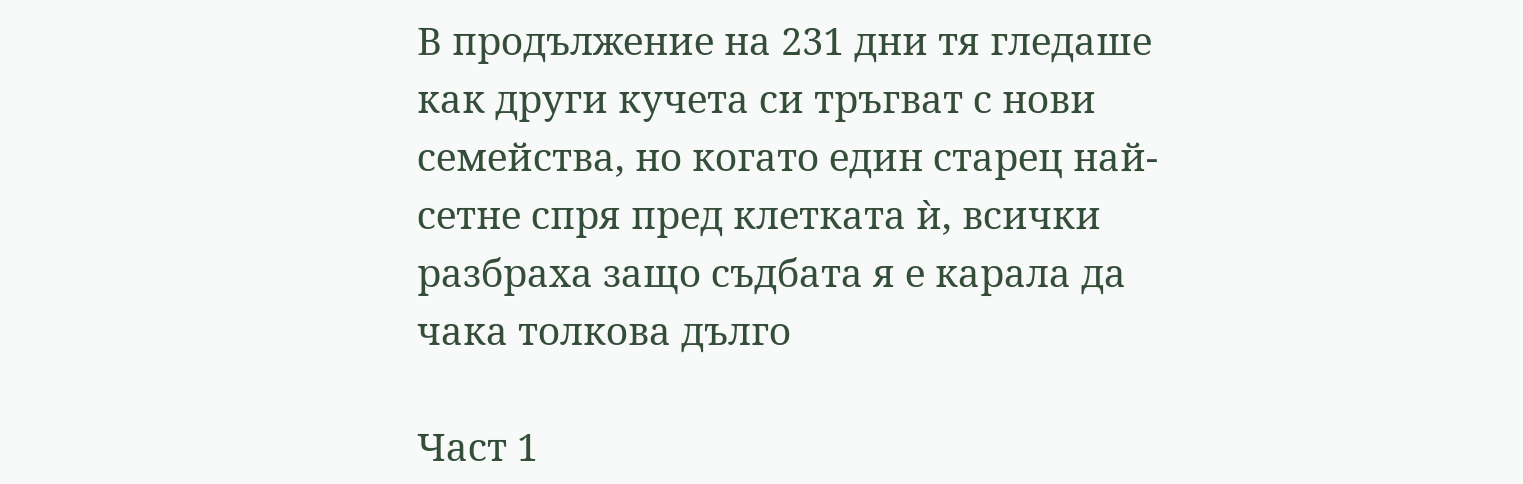В продължение на 231 дни тя гледаше как други кучета си тръгват с нови семейства, но когато един старец най-сетне спря пред клетката ѝ, всички разбраха защо съдбата я е карала да чака толкова дълго

Част 1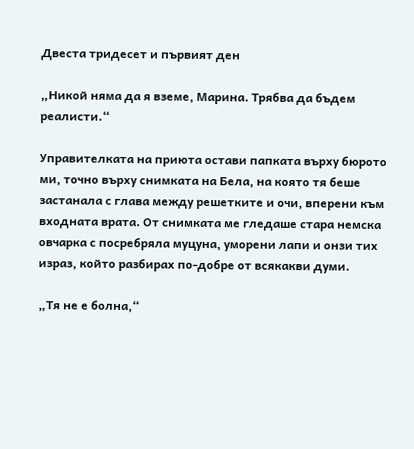Двеста тридесет и първият ден

„Никой няма да я вземе, Марина. Трябва да бъдем реалисти.“

Управителката на приюта остави папката върху бюрото ми, точно върху снимката на Бела, на която тя беше застанала с глава между решетките и очи, вперени към входната врата. От снимката ме гледаше стара немска овчарка с посребряла муцуна, уморени лапи и онзи тих израз, който разбирах по-добре от всякакви думи.

„Тя не е болна,“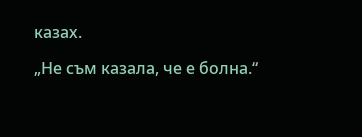казах.

„Не съм казала, че е болна.“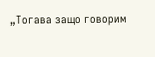„Тогава защо говорим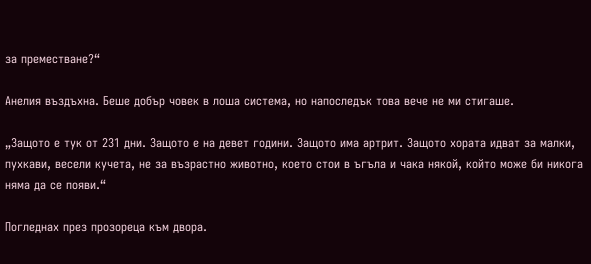за преместване?“

Анелия въздъхна. Беше добър човек в лоша система, но напоследък това вече не ми стигаше.

„Защото е тук от 231 дни. Защото е на девет години. Защото има артрит. Защото хората идват за малки, пухкави, весели кучета, не за възрастно животно, което стои в ъгъла и чака някой, който може би никога няма да се появи.“

Погледнах през прозореца към двора.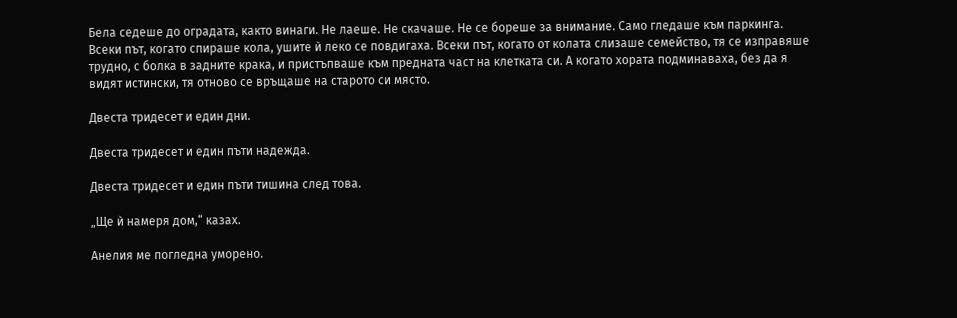Бела седеше до оградата, както винаги. Не лаеше. Не скачаше. Не се бореше за внимание. Само гледаше към паркинга. Всеки път, когато спираше кола, ушите ѝ леко се повдигаха. Всеки път, когато от колата слизаше семейство, тя се изправяше трудно, с болка в задните крака, и пристъпваше към предната част на клетката си. А когато хората подминаваха, без да я видят истински, тя отново се връщаше на старото си място.

Двеста тридесет и един дни.

Двеста тридесет и един пъти надежда.

Двеста тридесет и един пъти тишина след това.

„Ще ѝ намеря дом,“ казах.

Анелия ме погледна уморено.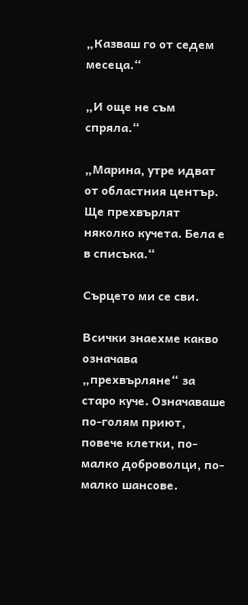„Казваш го от седем месеца.“

„И още не съм спряла.“

„Марина, утре идват от областния център. Ще прехвърлят няколко кучета. Бела е в списъка.“

Сърцето ми се сви.

Всички знаехме какво означава „прехвърляне“ за старо куче. Означаваше по-голям приют, повече клетки, по-малко доброволци, по-малко шансове.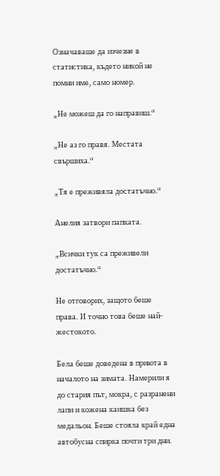Означаваше да изчезне в статистика, където никой не помни име, само номер.

„Не можеш да го направиш.“

„Не аз го правя. Местата свършиха.“

„Тя е преживяла достатъчно.“

Анелия затвори папката.

„Всички тук са преживели достатъчно.“

Не отговорих, защото беше права. И точно това беше най-жестокото.

Бела беше доведена в приюта в началото на зимата. Намерили я до стария път, мокра, с разранени лапи и кожена каишка без медальон. Беше стояла край една автобусна спирка почти три дни.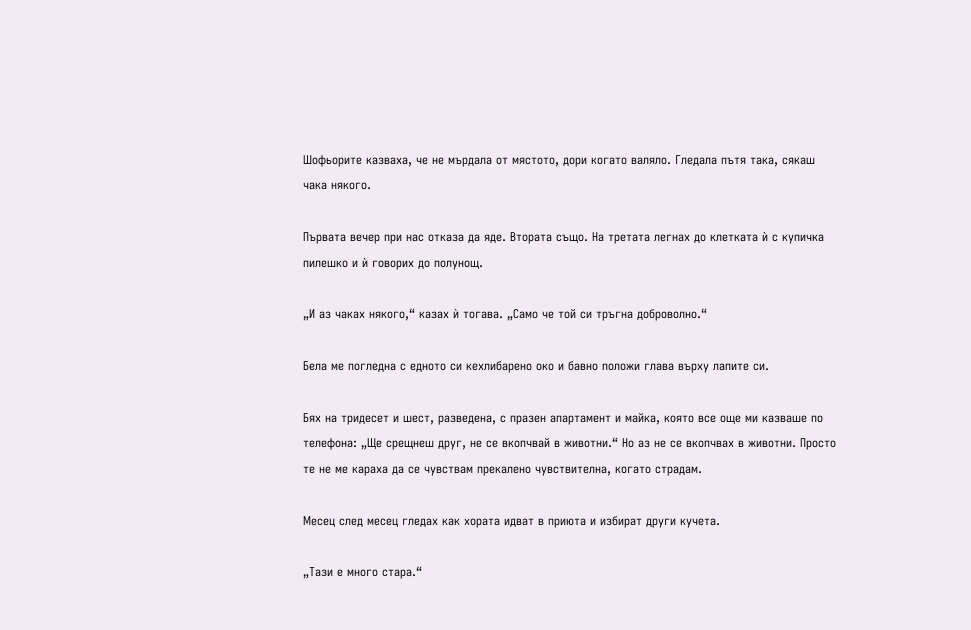Шофьорите казваха, че не мърдала от мястото, дори когато валяло. Гледала пътя така, сякаш чака някого.

Първата вечер при нас отказа да яде. Втората също. На третата легнах до клетката ѝ с купичка пилешко и ѝ говорих до полунощ.

„И аз чаках някого,“ казах ѝ тогава. „Само че той си тръгна доброволно.“

Бела ме погледна с едното си кехлибарено око и бавно положи глава върху лапите си.

Бях на тридесет и шест, разведена, с празен апартамент и майка, която все още ми казваше по телефона: „Ще срещнеш друг, не се вкопчвай в животни.“ Но аз не се вкопчвах в животни. Просто те не ме караха да се чувствам прекалено чувствителна, когато страдам.

Месец след месец гледах как хората идват в приюта и избират други кучета.

„Тази е много стара.“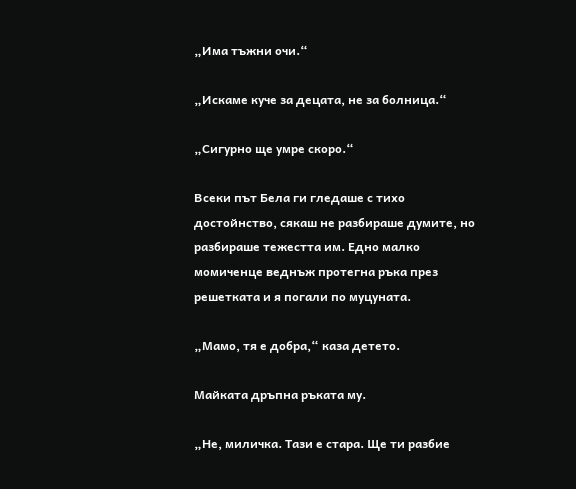„Има тъжни очи.“

„Искаме куче за децата, не за болница.“

„Сигурно ще умре скоро.“

Всеки път Бела ги гледаше с тихо достойнство, сякаш не разбираше думите, но разбираше тежестта им. Едно малко момиченце веднъж протегна ръка през решетката и я погали по муцуната.

„Мамо, тя е добра,“ каза детето.

Майката дръпна ръката му.

„Не, миличка. Тази е стара. Ще ти разбие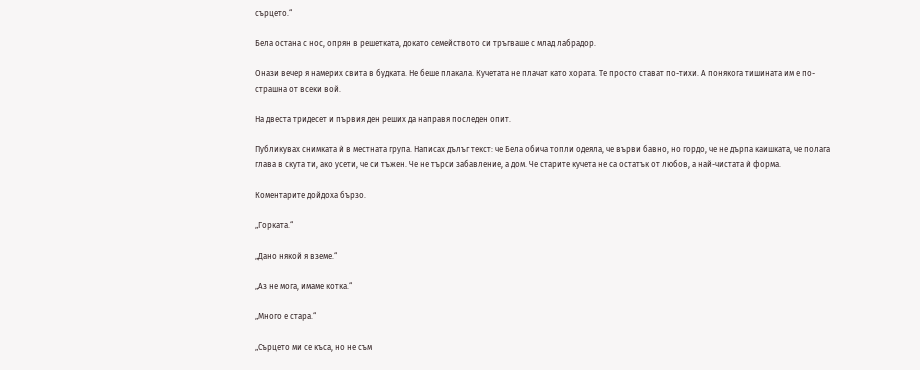сърцето.“

Бела остана с нос, опрян в решетката, докато семейството си тръгваше с млад лабрадор.

Онази вечер я намерих свита в будката. Не беше плакала. Кучетата не плачат като хората. Те просто стават по-тихи. А понякога тишината им е по-страшна от всеки вой.

На двеста тридесет и първия ден реших да направя последен опит.

Публикувах снимката ѝ в местната група. Написах дълъг текст: че Бела обича топли одеяла, че върви бавно, но гордо, че не дърпа каишката, че полага глава в скута ти, ако усети, че си тъжен. Че не търси забавление, а дом. Че старите кучета не са остатък от любов, а най-чистата ѝ форма.

Коментарите дойдоха бързо.

„Горката.“

„Дано някой я вземе.“

„Аз не мога, имаме котка.“

„Много е стара.“

„Сърцето ми се къса, но не съм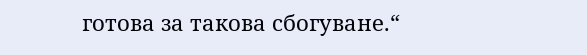готова за такова сбогуване.“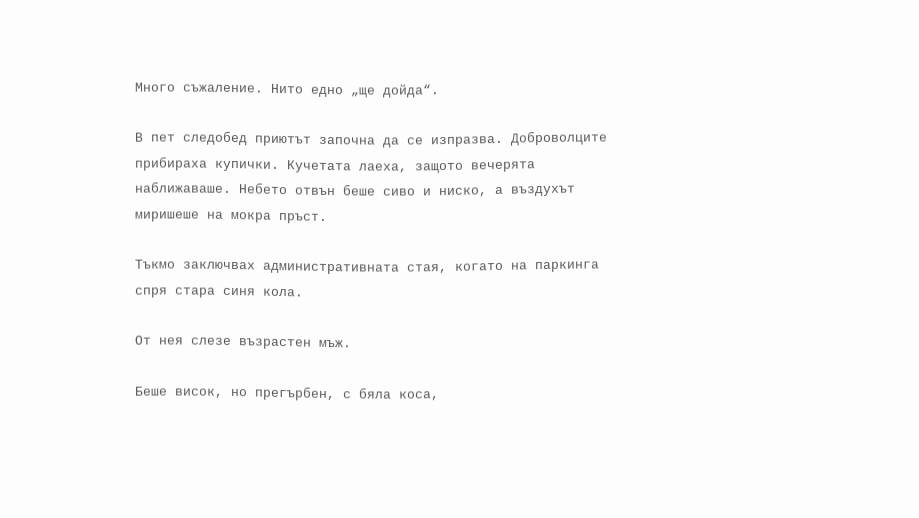Много съжаление. Нито едно „ще дойда“.

В пет следобед приютът започна да се изпразва. Доброволците прибираха купички. Кучетата лаеха, защото вечерята наближаваше. Небето отвън беше сиво и ниско, а въздухът миришеше на мокра пръст.

Тъкмо заключвах административната стая, когато на паркинга спря стара синя кола.

От нея слезе възрастен мъж.

Беше висок, но прегърбен, с бяла коса,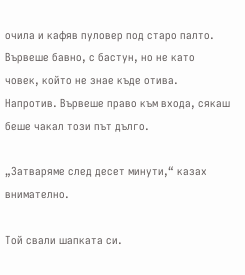очила и кафяв пуловер под старо палто. Вървеше бавно, с бастун, но не като човек, който не знае къде отива. Напротив. Вървеше право към входа, сякаш беше чакал този път дълго.

„Затваряме след десет минути,“ казах внимателно.

Той свали шапката си.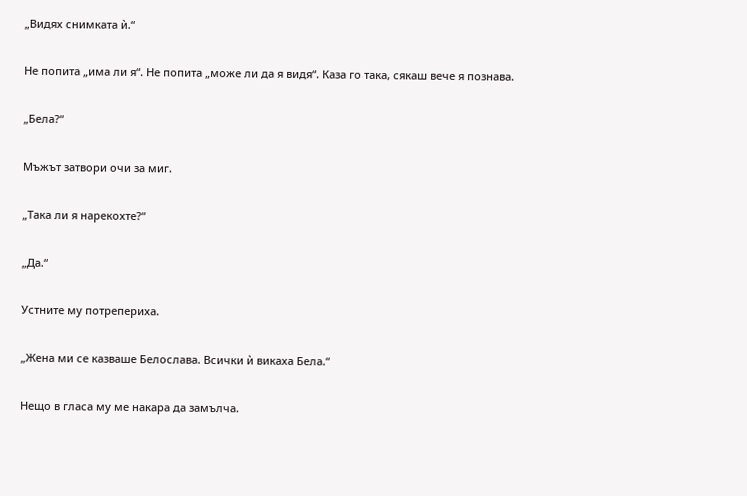„Видях снимката ѝ.“

Не попита „има ли я“. Не попита „може ли да я видя“. Каза го така, сякаш вече я познава.

„Бела?“

Мъжът затвори очи за миг.

„Така ли я нарекохте?“

„Да.“

Устните му потрепериха.

„Жена ми се казваше Белослава. Всички ѝ викаха Бела.“

Нещо в гласа му ме накара да замълча.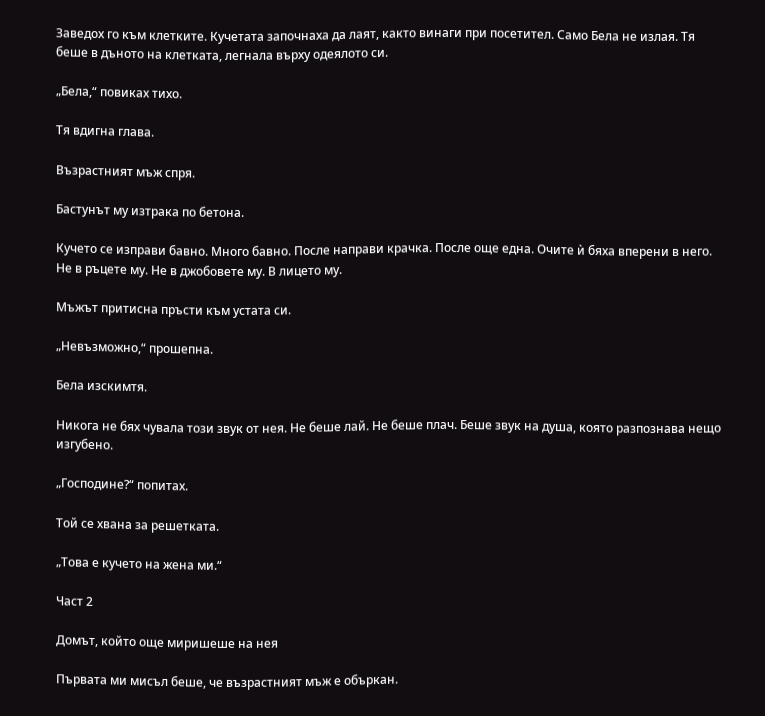Заведох го към клетките. Кучетата започнаха да лаят, както винаги при посетител. Само Бела не излая. Тя беше в дъното на клетката, легнала върху одеялото си.

„Бела,“ повиках тихо.

Тя вдигна глава.

Възрастният мъж спря.

Бастунът му изтрака по бетона.

Кучето се изправи бавно. Много бавно. После направи крачка. После още една. Очите ѝ бяха вперени в него. Не в ръцете му. Не в джобовете му. В лицето му.

Мъжът притисна пръсти към устата си.

„Невъзможно,“ прошепна.

Бела изскимтя.

Никога не бях чувала този звук от нея. Не беше лай. Не беше плач. Беше звук на душа, която разпознава нещо изгубено.

„Господине?“ попитах.

Той се хвана за решетката.

„Това е кучето на жена ми.“

Част 2

Домът, който още миришеше на нея

Първата ми мисъл беше, че възрастният мъж е объркан.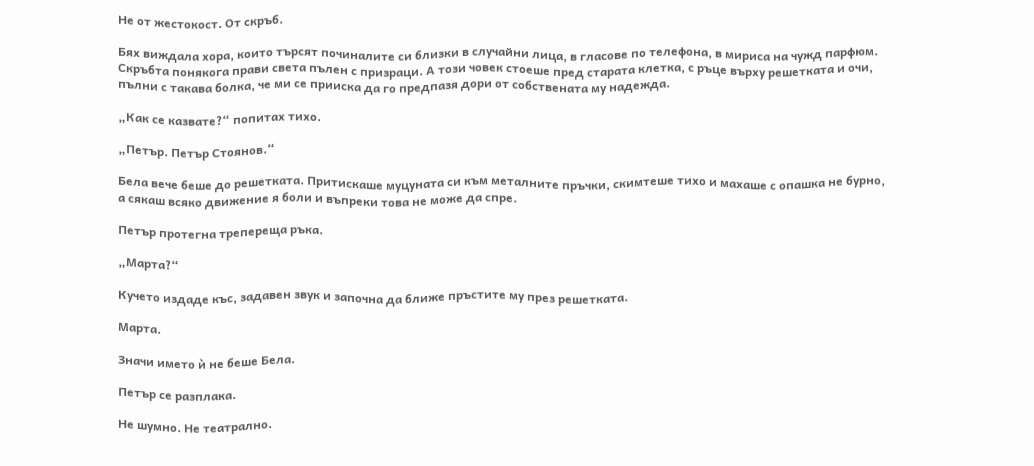Не от жестокост. От скръб.

Бях виждала хора, които търсят починалите си близки в случайни лица, в гласове по телефона, в мириса на чужд парфюм. Скръбта понякога прави света пълен с призраци. А този човек стоеше пред старата клетка, с ръце върху решетката и очи, пълни с такава болка, че ми се прииска да го предпазя дори от собствената му надежда.

„Как се казвате?“ попитах тихо.

„Петър. Петър Стоянов.“

Бела вече беше до решетката. Притискаше муцуната си към металните пръчки, скимтеше тихо и махаше с опашка не бурно, а сякаш всяко движение я боли и въпреки това не може да спре.

Петър протегна трепереща ръка.

„Марта?“

Кучето издаде къс, задавен звук и започна да ближе пръстите му през решетката.

Марта.

Значи името ѝ не беше Бела.

Петър се разплака.

Не шумно. Не театрално.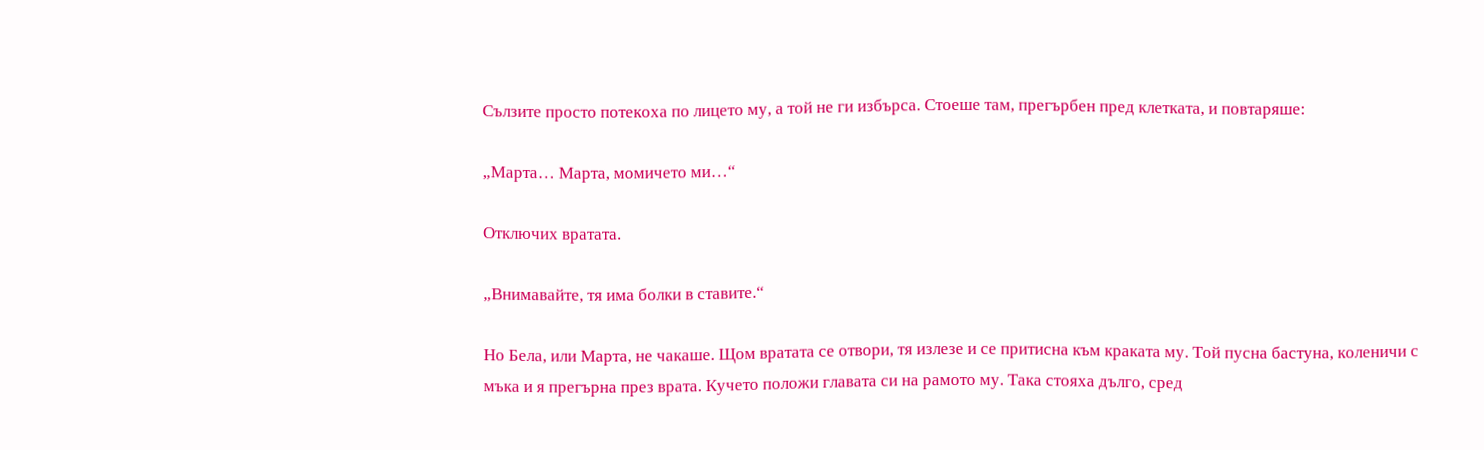Сълзите просто потекоха по лицето му, а той не ги избърса. Стоеше там, прегърбен пред клетката, и повтаряше:

„Марта… Марта, момичето ми…“

Отключих вратата.

„Внимавайте, тя има болки в ставите.“

Но Бела, или Марта, не чакаше. Щом вратата се отвори, тя излезе и се притисна към краката му. Той пусна бастуна, коленичи с мъка и я прегърна през врата. Кучето положи главата си на рамото му. Така стояха дълго, сред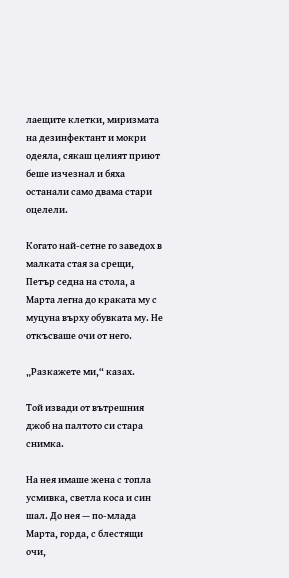лаещите клетки, миризмата на дезинфектант и мокри одеяла, сякаш целият приют беше изчезнал и бяха останали само двама стари оцелели.

Когато най-сетне го заведох в малката стая за срещи, Петър седна на стола, а Марта легна до краката му с муцуна върху обувката му. Не откъсваше очи от него.

„Разкажете ми,“ казах.

Той извади от вътрешния джоб на палтото си стара снимка.

На нея имаше жена с топла усмивка, светла коса и син шал. До нея — по-млада Марта, горда, с блестящи очи,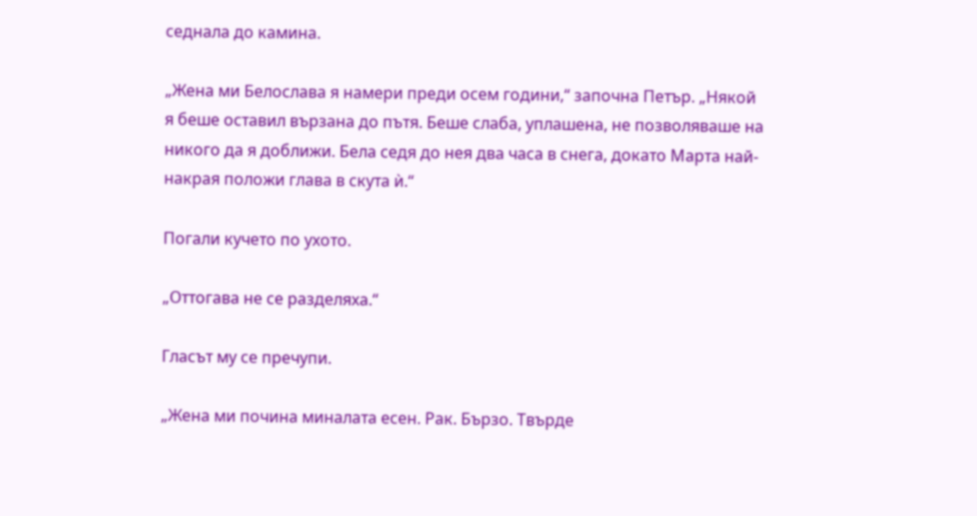седнала до камина.

„Жена ми Белослава я намери преди осем години,“ започна Петър. „Някой я беше оставил вързана до пътя. Беше слаба, уплашена, не позволяваше на никого да я доближи. Бела седя до нея два часа в снега, докато Марта най-накрая положи глава в скута ѝ.“

Погали кучето по ухото.

„Оттогава не се разделяха.“

Гласът му се пречупи.

„Жена ми почина миналата есен. Рак. Бързо. Твърде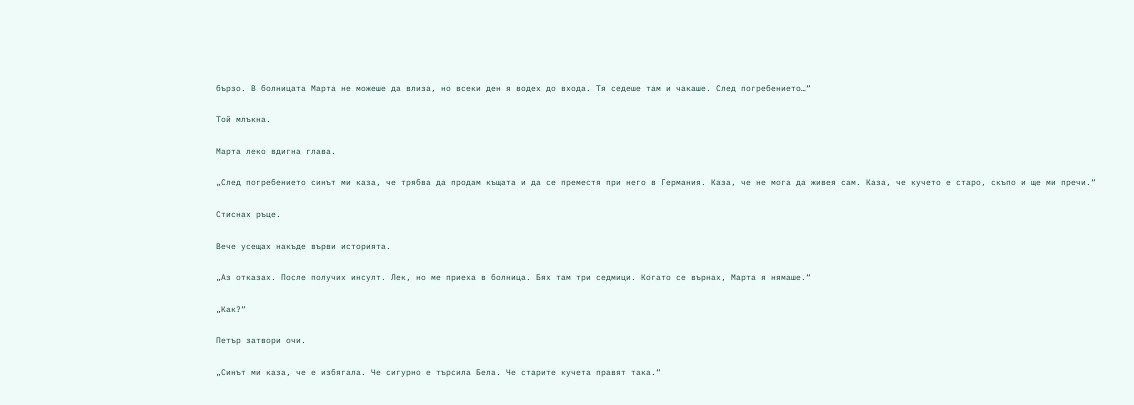бързо. В болницата Марта не можеше да влиза, но всеки ден я водех до входа. Тя седеше там и чакаше. След погребението…“

Той млъкна.

Марта леко вдигна глава.

„След погребението синът ми каза, че трябва да продам къщата и да се преместя при него в Германия. Каза, че не мога да живея сам. Каза, че кучето е старо, скъпо и ще ми пречи.“

Стиснах ръце.

Вече усещах накъде върви историята.

„Аз отказах. После получих инсулт. Лек, но ме приеха в болница. Бях там три седмици. Когато се върнах, Марта я нямаше.“

„Как?“

Петър затвори очи.

„Синът ми каза, че е избягала. Че сигурно е търсила Бела. Че старите кучета правят така.“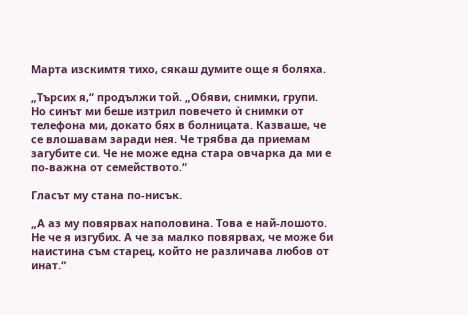Марта изскимтя тихо, сякаш думите още я боляха.

„Търсих я,“ продължи той. „Обяви, снимки, групи. Но синът ми беше изтрил повечето ѝ снимки от телефона ми, докато бях в болницата. Казваше, че се влошавам заради нея. Че трябва да приемам загубите си. Че не може една стара овчарка да ми е по-важна от семейството.“

Гласът му стана по-нисък.

„А аз му повярвах наполовина. Това е най-лошото. Не че я изгубих. А че за малко повярвах, че може би наистина съм старец, който не различава любов от инат.“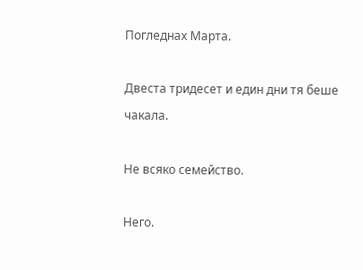Погледнах Марта.

Двеста тридесет и един дни тя беше чакала.

Не всяко семейство.

Него.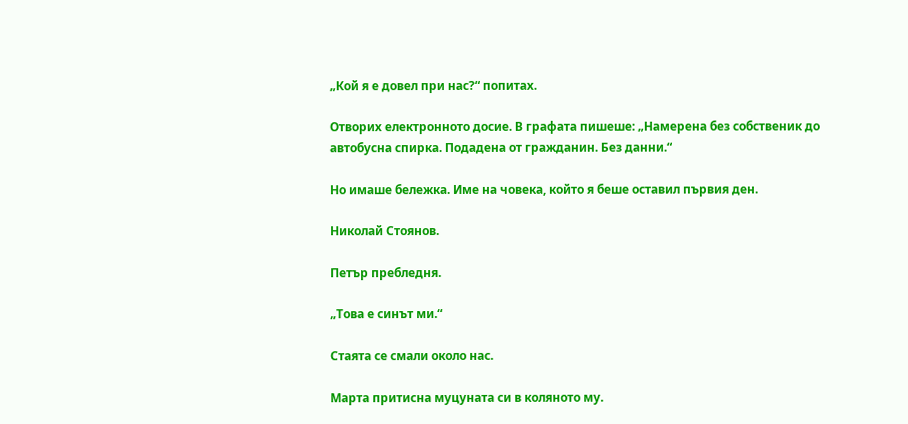„Кой я е довел при нас?“ попитах.

Отворих електронното досие. В графата пишеше: „Намерена без собственик до автобусна спирка. Подадена от гражданин. Без данни.“

Но имаше бележка. Име на човека, който я беше оставил първия ден.

Николай Стоянов.

Петър пребледня.

„Това е синът ми.“

Стаята се смали около нас.

Марта притисна муцуната си в коляното му.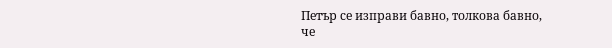Петър се изправи бавно, толкова бавно, че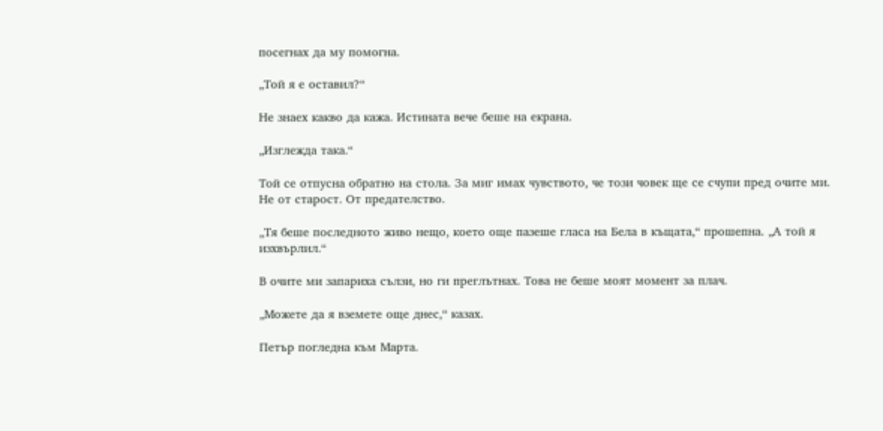посегнах да му помогна.

„Той я е оставил?“

Не знаех какво да кажа. Истината вече беше на екрана.

„Изглежда така.“

Той се отпусна обратно на стола. За миг имах чувството, че този човек ще се счупи пред очите ми. Не от старост. От предателство.

„Тя беше последното живо нещо, което още пазеше гласа на Бела в къщата,“ прошепна. „А той я изхвърлил.“

В очите ми запариха сълзи, но ги преглътнах. Това не беше моят момент за плач.

„Можете да я вземете още днес,“ казах.

Петър погледна към Марта.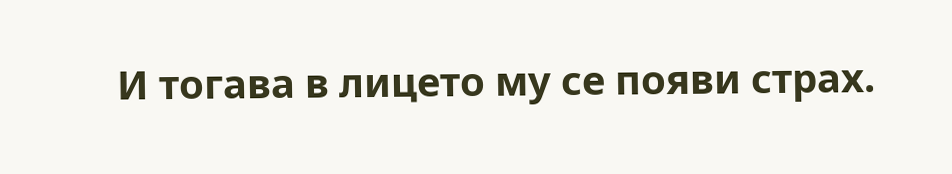И тогава в лицето му се появи страх.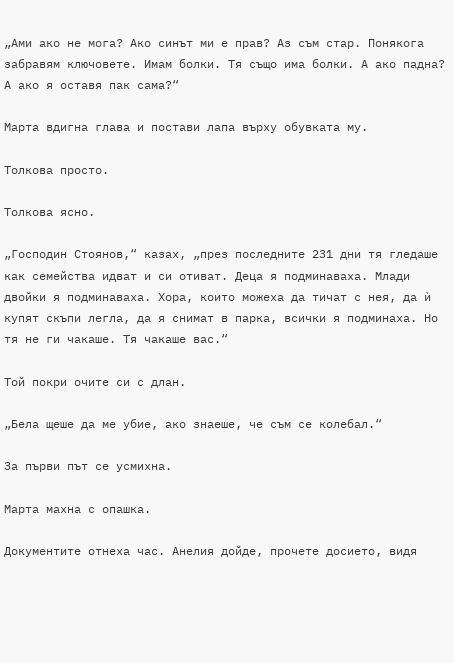„Ами ако не мога? Ако синът ми е прав? Аз съм стар. Понякога забравям ключовете. Имам болки. Тя също има болки. А ако падна? А ако я оставя пак сама?“

Марта вдигна глава и постави лапа върху обувката му.

Толкова просто.

Толкова ясно.

„Господин Стоянов,“ казах, „през последните 231 дни тя гледаше как семейства идват и си отиват. Деца я подминаваха. Млади двойки я подминаваха. Хора, които можеха да тичат с нея, да ѝ купят скъпи легла, да я снимат в парка, всички я подминаха. Но тя не ги чакаше. Тя чакаше вас.“

Той покри очите си с длан.

„Бела щеше да ме убие, ако знаеше, че съм се колебал.“

За първи път се усмихна.

Марта махна с опашка.

Документите отнеха час. Анелия дойде, прочете досието, видя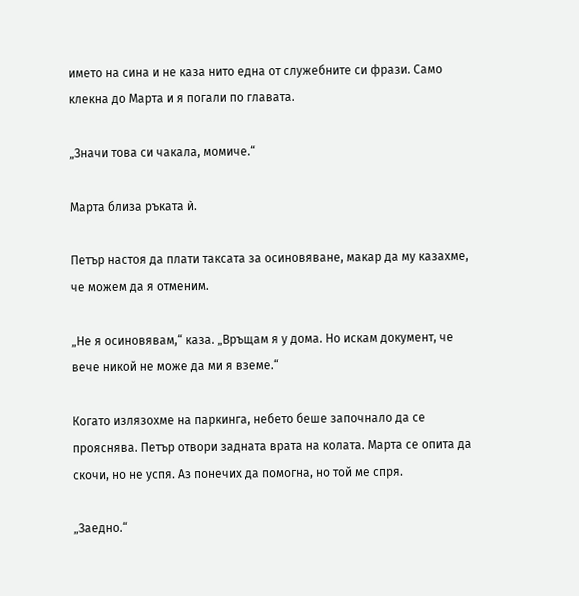името на сина и не каза нито една от служебните си фрази. Само клекна до Марта и я погали по главата.

„Значи това си чакала, момиче.“

Марта близа ръката ѝ.

Петър настоя да плати таксата за осиновяване, макар да му казахме, че можем да я отменим.

„Не я осиновявам,“ каза. „Връщам я у дома. Но искам документ, че вече никой не може да ми я вземе.“

Когато излязохме на паркинга, небето беше започнало да се прояснява. Петър отвори задната врата на колата. Марта се опита да скочи, но не успя. Аз понечих да помогна, но той ме спря.

„Заедно.“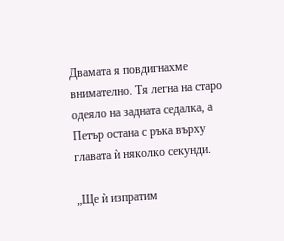Двамата я повдигнахме внимателно. Тя легна на старо одеяло на задната седалка, а Петър остана с ръка върху главата ѝ няколко секунди.

„Ще ѝ изпратим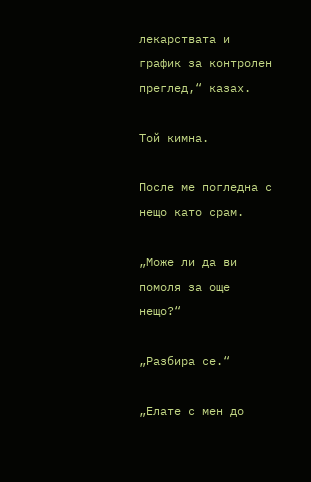лекарствата и график за контролен преглед,“ казах.

Той кимна.

После ме погледна с нещо като срам.

„Може ли да ви помоля за още нещо?“

„Разбира се.“

„Елате с мен до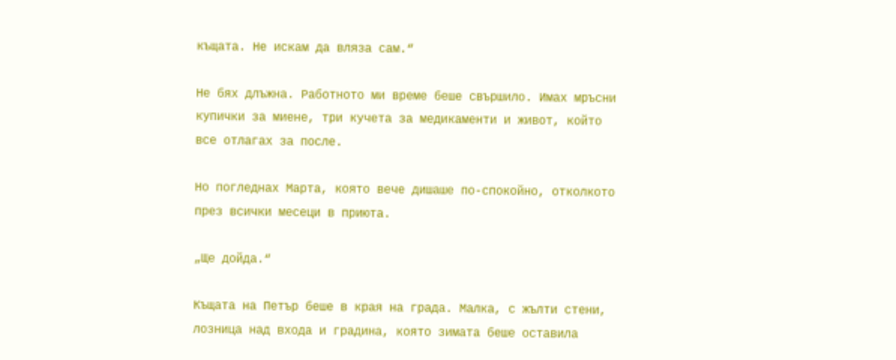къщата. Не искам да вляза сам.“

Не бях длъжна. Работното ми време беше свършило. Имах мръсни купички за миене, три кучета за медикаменти и живот, който все отлагах за после.

Но погледнах Марта, която вече дишаше по-спокойно, отколкото през всички месеци в приюта.

„Ще дойда.“

Къщата на Петър беше в края на града. Малка, с жълти стени, лозница над входа и градина, която зимата беше оставила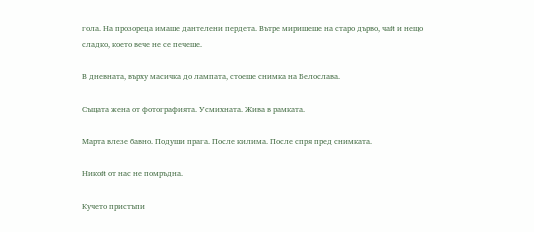гола. На прозореца имаше дантелени пердета. Вътре миришеше на старо дърво, чай и нещо сладко, което вече не се печеше.

В дневната, върху масичка до лампата, стоеше снимка на Белослава.

Същата жена от фотографията. Усмихната. Жива в рамката.

Марта влезе бавно. Подуши прага. После килима. После спря пред снимката.

Никой от нас не помръдна.

Кучето пристъпи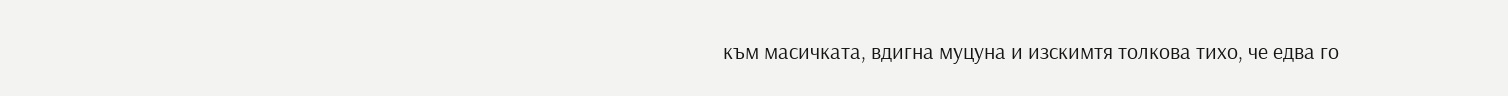към масичката, вдигна муцуна и изскимтя толкова тихо, че едва го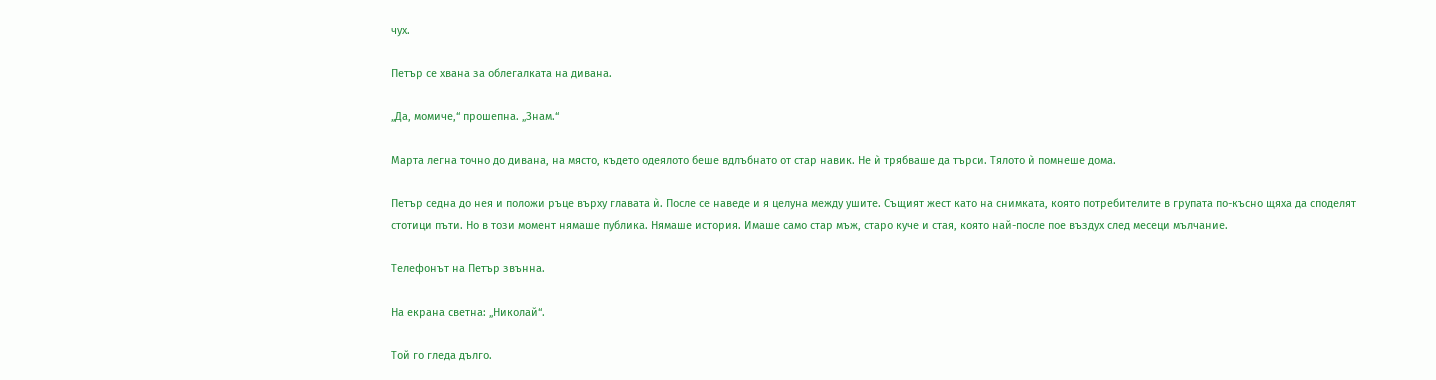чух.

Петър се хвана за облегалката на дивана.

„Да, момиче,“ прошепна. „Знам.“

Марта легна точно до дивана, на място, където одеялото беше вдлъбнато от стар навик. Не ѝ трябваше да търси. Тялото ѝ помнеше дома.

Петър седна до нея и положи ръце върху главата ѝ. После се наведе и я целуна между ушите. Същият жест като на снимката, която потребителите в групата по-късно щяха да споделят стотици пъти. Но в този момент нямаше публика. Нямаше история. Имаше само стар мъж, старо куче и стая, която най-после пое въздух след месеци мълчание.

Телефонът на Петър звънна.

На екрана светна: „Николай“.

Той го гледа дълго.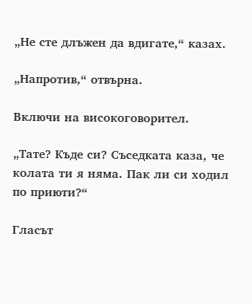„Не сте длъжен да вдигате,“ казах.

„Напротив,“ отвърна.

Включи на високоговорител.

„Тате? Къде си? Съседката каза, че колата ти я няма. Пак ли си ходил по приюти?“

Гласът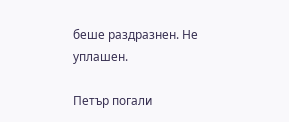беше раздразнен. Не уплашен.

Петър погали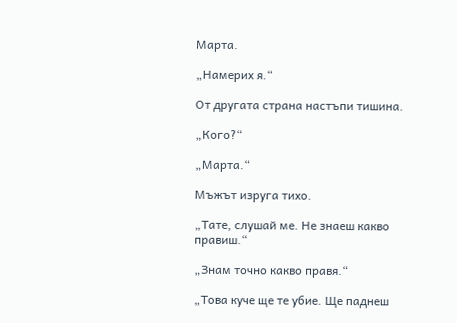Марта.

„Намерих я.“

От другата страна настъпи тишина.

„Кого?“

„Марта.“

Мъжът изруга тихо.

„Тате, слушай ме. Не знаеш какво правиш.“

„Знам точно какво правя.“

„Това куче ще те убие. Ще паднеш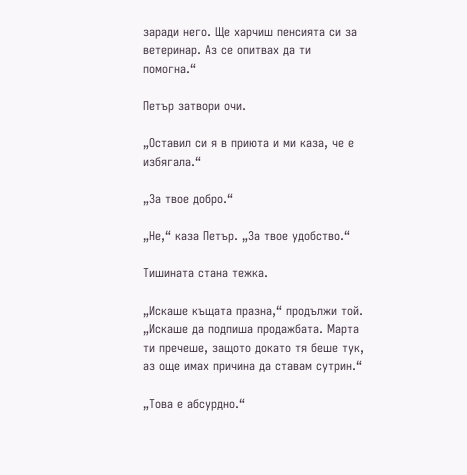заради него. Ще харчиш пенсията си за ветеринар. Аз се опитвах да ти помогна.“

Петър затвори очи.

„Оставил си я в приюта и ми каза, че е избягала.“

„За твое добро.“

„Не,“ каза Петър. „За твое удобство.“

Тишината стана тежка.

„Искаше къщата празна,“ продължи той. „Искаше да подпиша продажбата. Марта ти пречеше, защото докато тя беше тук, аз още имах причина да ставам сутрин.“

„Това е абсурдно.“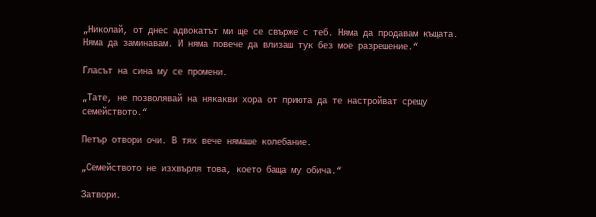„Николай, от днес адвокатът ми ще се свърже с теб. Няма да продавам къщата. Няма да заминавам. И няма повече да влизаш тук без мое разрешение.“

Гласът на сина му се промени.

„Тате, не позволявай на някакви хора от приюта да те настройват срещу семейството.“

Петър отвори очи. В тях вече нямаше колебание.

„Семейството не изхвърля това, което баща му обича.“

Затвори.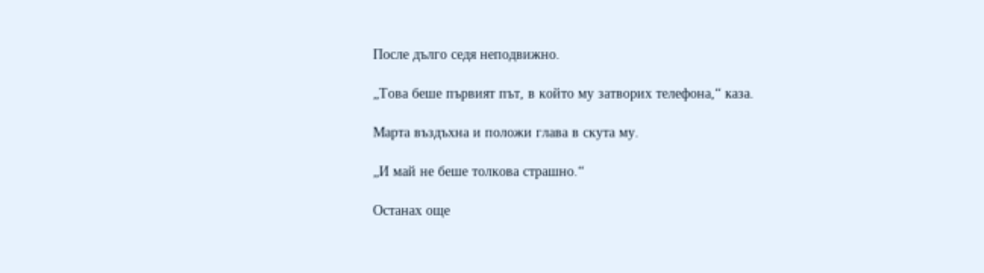После дълго седя неподвижно.

„Това беше първият път, в който му затворих телефона,“ каза.

Марта въздъхна и положи глава в скута му.

„И май не беше толкова страшно.“

Останах още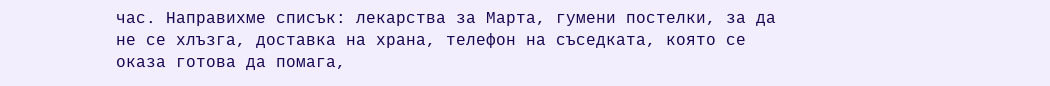час. Направихме списък: лекарства за Марта, гумени постелки, за да не се хлъзга, доставка на храна, телефон на съседката, която се оказа готова да помага,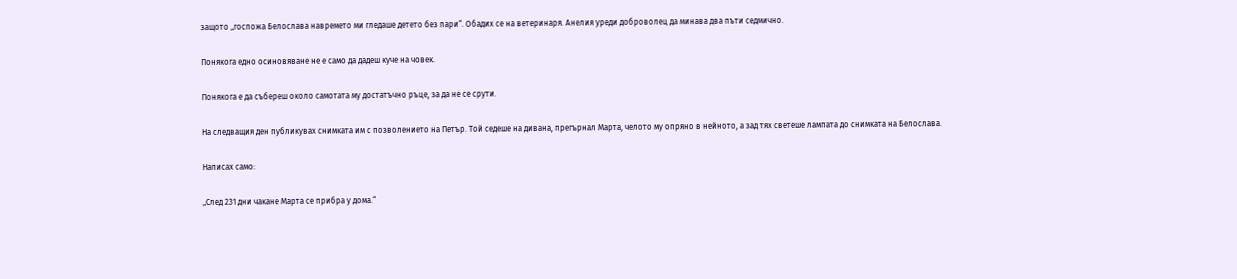защото „госпожа Белослава навремето ми гледаше детето без пари“. Обадих се на ветеринаря. Анелия уреди доброволец да минава два пъти седмично.

Понякога едно осиновяване не е само да дадеш куче на човек.

Понякога е да събереш около самотата му достатъчно ръце, за да не се срути.

На следващия ден публикувах снимката им с позволението на Петър. Той седеше на дивана, прегърнал Марта, челото му опряно в нейното, а зад тях светеше лампата до снимката на Белослава.

Написах само:

„След 231 дни чакане Марта се прибра у дома.“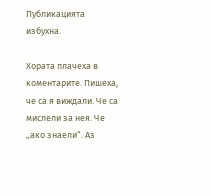Публикацията избухна.

Хората плачеха в коментарите. Пишеха, че са я виждали. Че са мислели за нея. Че „ако знаели“. Аз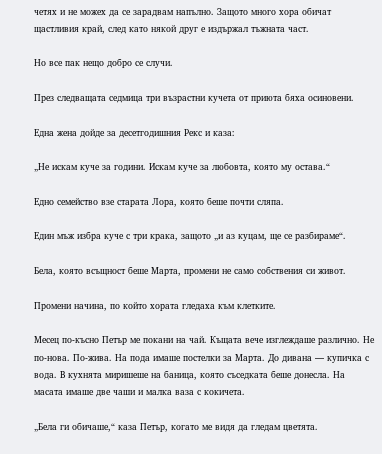четях и не можех да се зарадвам напълно. Защото много хора обичат щастливия край, след като някой друг е издържал тъжната част.

Но все пак нещо добро се случи.

През следващата седмица три възрастни кучета от приюта бяха осиновени.

Една жена дойде за десетгодишния Рекс и каза:

„Не искам куче за години. Искам куче за любовта, която му остава.“

Едно семейство взе старата Лора, която беше почти сляпа.

Един мъж избра куче с три крака, защото „и аз куцам, ще се разбираме“.

Бела, която всъщност беше Марта, промени не само собствения си живот.

Промени начина, по който хората гледаха към клетките.

Месец по-късно Петър ме покани на чай. Къщата вече изглеждаше различно. Не по-нова. По-жива. На пода имаше постелки за Марта. До дивана — купичка с вода. В кухнята миришеше на баница, която съседката беше донесла. На масата имаше две чаши и малка ваза с кокичета.

„Бела ги обичаше,“ каза Петър, когато ме видя да гледам цветята.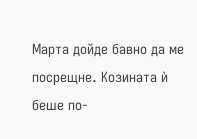Марта дойде бавно да ме посрещне. Козината ѝ беше по-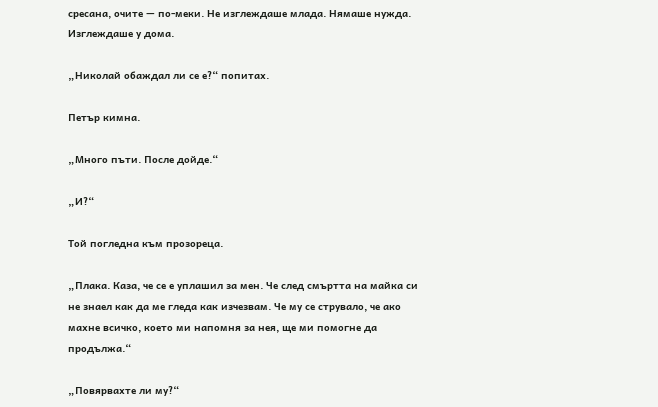сресана, очите — по-меки. Не изглеждаше млада. Нямаше нужда. Изглеждаше у дома.

„Николай обаждал ли се е?“ попитах.

Петър кимна.

„Много пъти. После дойде.“

„И?“

Той погледна към прозореца.

„Плака. Каза, че се е уплашил за мен. Че след смъртта на майка си не знаел как да ме гледа как изчезвам. Че му се струвало, че ако махне всичко, което ми напомня за нея, ще ми помогне да продължа.“

„Повярвахте ли му?“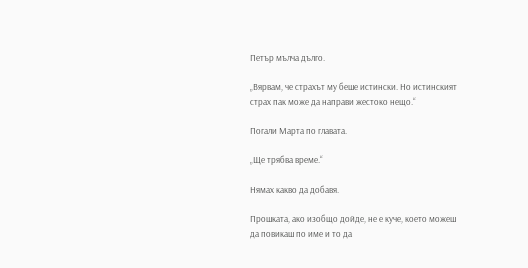Петър мълча дълго.

„Вярвам, че страхът му беше истински. Но истинският страх пак може да направи жестоко нещо.“

Погали Марта по главата.

„Ще трябва време.“

Нямах какво да добавя.

Прошката, ако изобщо дойде, не е куче, което можеш да повикаш по име и то да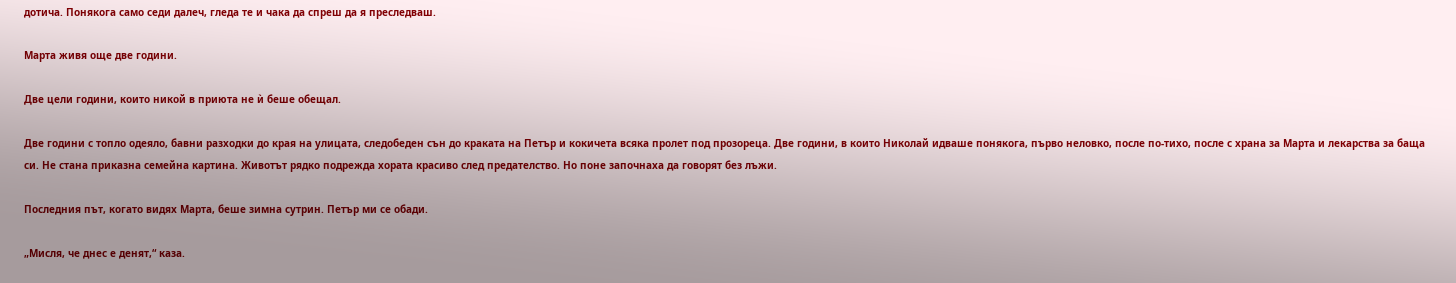дотича. Понякога само седи далеч, гледа те и чака да спреш да я преследваш.

Марта живя още две години.

Две цели години, които никой в приюта не ѝ беше обещал.

Две години с топло одеяло, бавни разходки до края на улицата, следобеден сън до краката на Петър и кокичета всяка пролет под прозореца. Две години, в които Николай идваше понякога, първо неловко, после по-тихо, после с храна за Марта и лекарства за баща си. Не стана приказна семейна картина. Животът рядко подрежда хората красиво след предателство. Но поне започнаха да говорят без лъжи.

Последния път, когато видях Марта, беше зимна сутрин. Петър ми се обади.

„Мисля, че днес е денят,“ каза.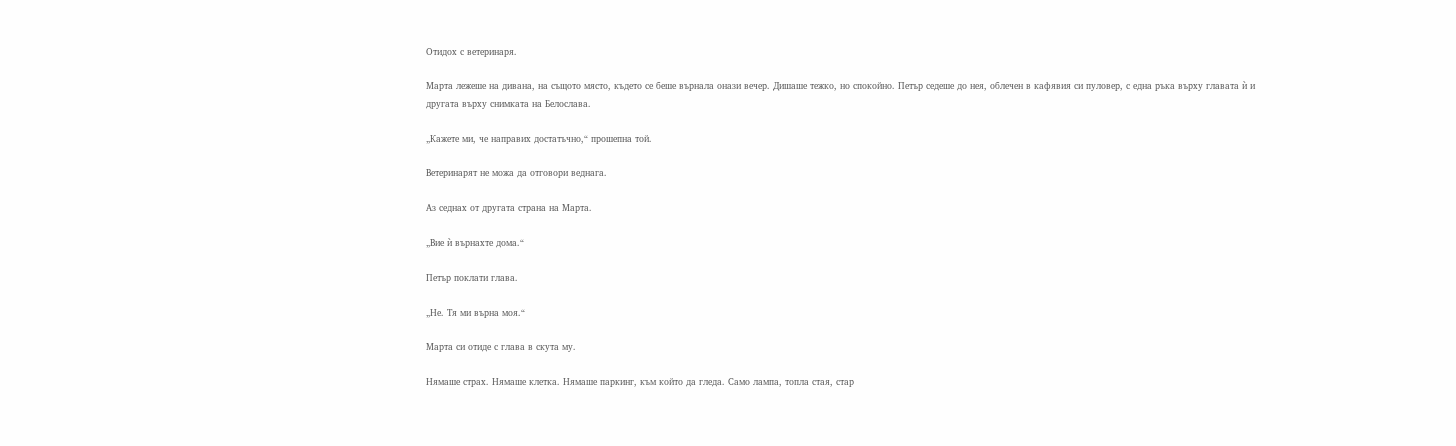Отидох с ветеринаря.

Марта лежеше на дивана, на същото място, където се беше върнала онази вечер. Дишаше тежко, но спокойно. Петър седеше до нея, облечен в кафявия си пуловер, с една ръка върху главата ѝ и другата върху снимката на Белослава.

„Кажете ми, че направих достатъчно,“ прошепна той.

Ветеринарят не можа да отговори веднага.

Аз седнах от другата страна на Марта.

„Вие ѝ върнахте дома.“

Петър поклати глава.

„Не. Тя ми върна моя.“

Марта си отиде с глава в скута му.

Нямаше страх. Нямаше клетка. Нямаше паркинг, към който да гледа. Само лампа, топла стая, стар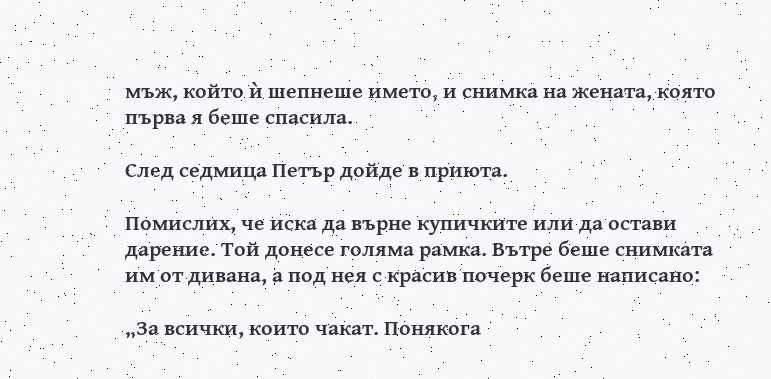мъж, който ѝ шепнеше името, и снимка на жената, която първа я беше спасила.

След седмица Петър дойде в приюта.

Помислих, че иска да върне купичките или да остави дарение. Той донесе голяма рамка. Вътре беше снимката им от дивана, а под нея с красив почерк беше написано:

„За всички, които чакат. Понякога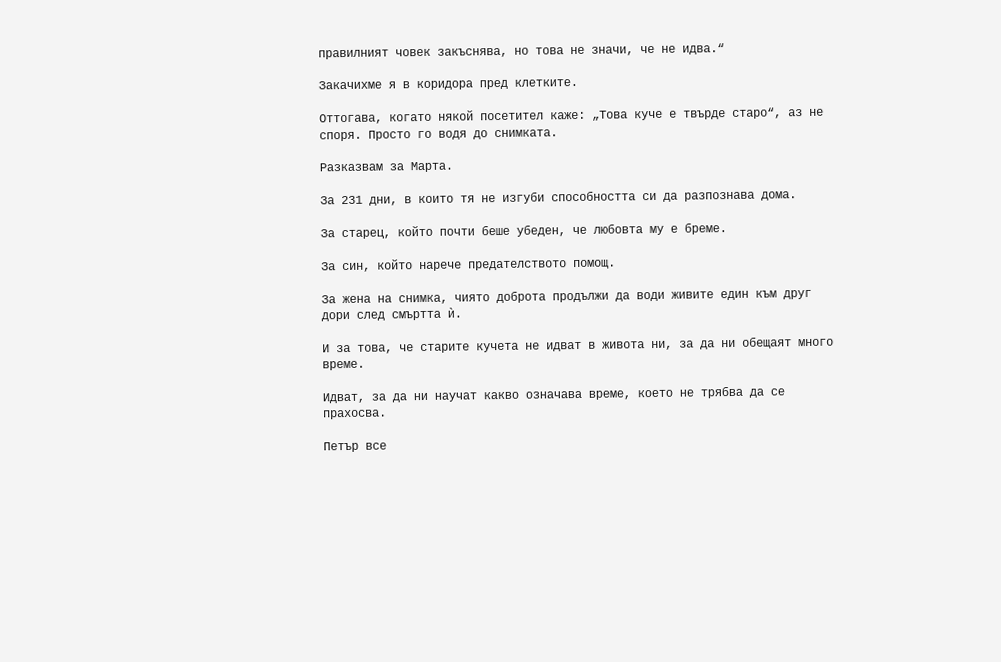правилният човек закъснява, но това не значи, че не идва.“

Закачихме я в коридора пред клетките.

Оттогава, когато някой посетител каже: „Това куче е твърде старо“, аз не споря. Просто го водя до снимката.

Разказвам за Марта.

За 231 дни, в които тя не изгуби способността си да разпознава дома.

За старец, който почти беше убеден, че любовта му е бреме.

За син, който нарече предателството помощ.

За жена на снимка, чиято доброта продължи да води живите един към друг дори след смъртта ѝ.

И за това, че старите кучета не идват в живота ни, за да ни обещаят много време.

Идват, за да ни научат какво означава време, което не трябва да се прахосва.

Петър все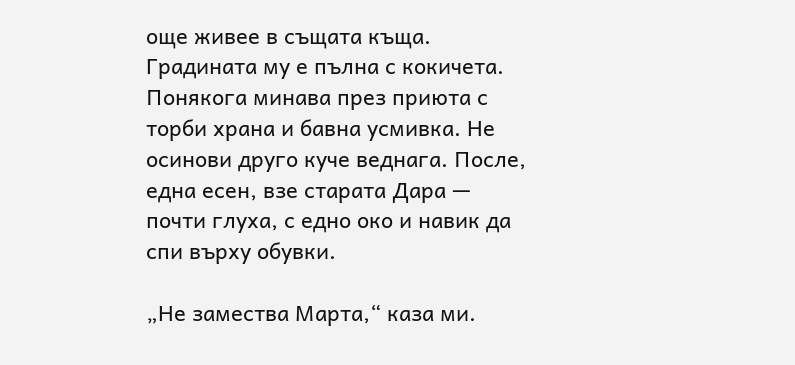още живее в същата къща. Градината му е пълна с кокичета. Понякога минава през приюта с торби храна и бавна усмивка. Не осинови друго куче веднага. После, една есен, взе старата Дара — почти глуха, с едно око и навик да спи върху обувки.

„Не замества Марта,“ каза ми.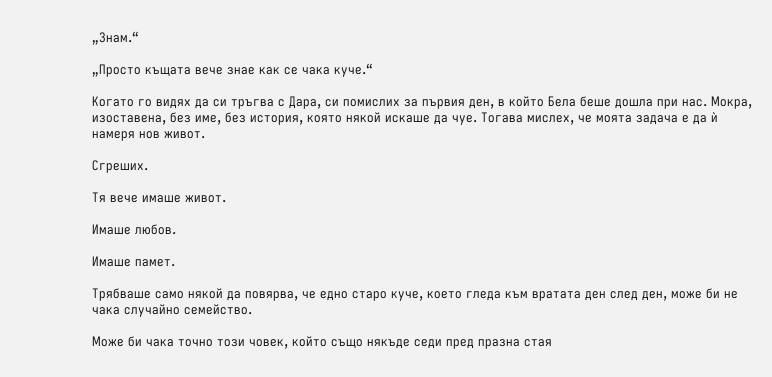„Знам.“

„Просто къщата вече знае как се чака куче.“

Когато го видях да си тръгва с Дара, си помислих за първия ден, в който Бела беше дошла при нас. Мокра, изоставена, без име, без история, която някой искаше да чуе. Тогава мислех, че моята задача е да ѝ намеря нов живот.

Сгреших.

Тя вече имаше живот.

Имаше любов.

Имаше памет.

Трябваше само някой да повярва, че едно старо куче, което гледа към вратата ден след ден, може би не чака случайно семейство.

Може би чака точно този човек, който също някъде седи пред празна стая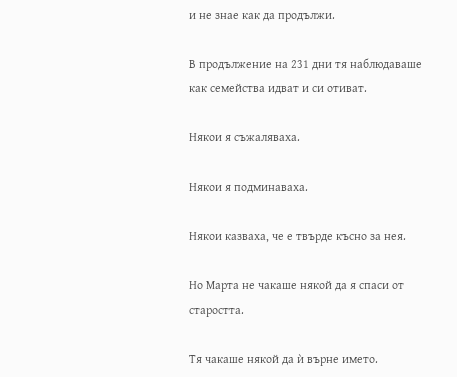и не знае как да продължи.

В продължение на 231 дни тя наблюдаваше как семейства идват и си отиват.

Някои я съжаляваха.

Някои я подминаваха.

Някои казваха, че е твърде късно за нея.

Но Марта не чакаше някой да я спаси от старостта.

Тя чакаше някой да ѝ върне името.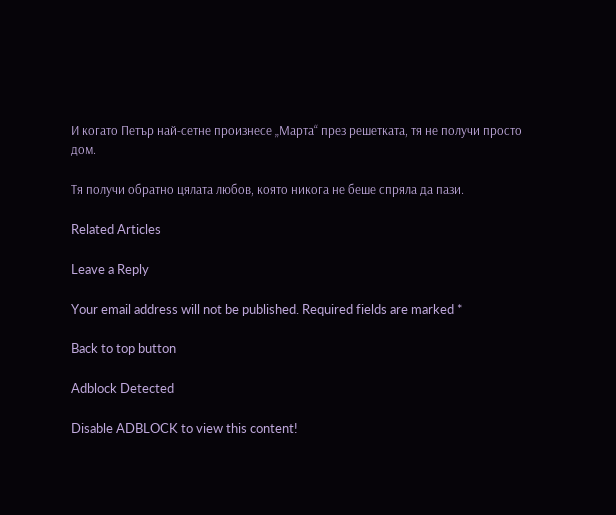И когато Петър най-сетне произнесе „Марта“ през решетката, тя не получи просто дом.

Тя получи обратно цялата любов, която никога не беше спряла да пази.

Related Articles

Leave a Reply

Your email address will not be published. Required fields are marked *

Back to top button

Adblock Detected

Disable ADBLOCK to view this content!